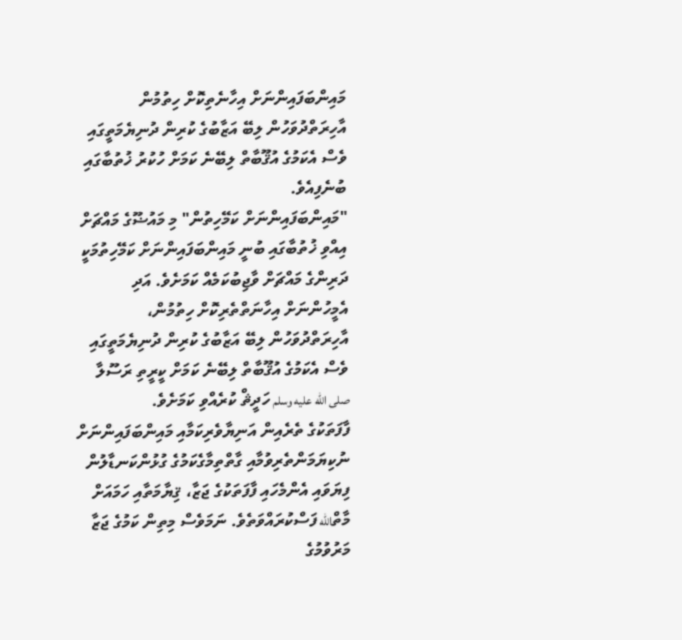މައިންބަފައިންނަށް އިހާނެތިކޮށް ހިތުމުން އާހިރަތްދުވަހުން ލިބޭ އަޒާބުގެ ކުރިން ދުނިޔެމަތީގައި ވެސް އެކަމުގެ އުޤޫބާތް ލިބޭނެ ކަމަށް ހުކުރު ޚުތުބާގައި ބުނެފިއެވެ.
"މައިންބަފައިންނަށް ކަމޭހިތުން" މި މައުޟޫގެ މައްޗަށް އިއްވި ޚުތުބާގައި ބުނީ މައިންބަފައިންނަށް ކަމޭހިތުމަކީ ދަރިންގެ މައްޗަށް ވާޖިބުކަމެއް ކަމަށެވެ. އަދި އެމީހުންނަށް އިހާނަތްތެރިކޮށް ހިތުމުން، އާހިރަތްދުވަހުން ލިބޭ އަޒާބުގެ ކުރިން ދުނިޔެމަތީގައި ވެސް އެކަމުގެ އުޤޫބާތް ލިބޭނެ ކަމަށް ކީރީތި ރަސޫލާ صلى الله عليه وسلم ހަދީޘް ކުރެއްވި ކަމަށެވެ.
ފާފަތަކުގެ ތެރެއިން އަނިޔާވެރިކަމާއި މައިންބަފައިންނަށް ނުކިޔަމަންތެރިވުމާއި ގާތްތިމާގެކަމުގެ ގުޅުންކަނޑާލުން ފިޔަވައި އެންމެހައި ފާފަތަކުގެ ޖަޒާ، ޤިޔާމަތާއި ހަމައަށް މާތްالله ފަސްކުރައްވަތެވެ. ނަމަވެސް މިތިން ކަމުގެ ޖަޒާ މަރުވުމުގެ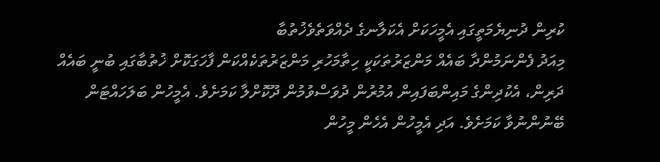ކުރިން ދުނިޔެމަތީގައި އެމީހަކަށް އެކަލާނގެ ދެއްވަތެވެޚުތުބާ
މިއަދު ފެންނަމުންދާ ބައެއް މަންޒަރުތަކަކީ ހިތާމަހުރި މަންޒަރުތަކެއްކަން ފާހަގަކޮށް ޚުތުބާގައި ބުނީ ބައެއް ދަރިން، އެކުދިންގެ މައިންބަފައިން އުމުރުން ދުވަސްވުމުން ދޫކޮށްލާ ކަމަށެވެ. އެމީހުން ބަލަހައްޓަން ބޭނުންނުވާ ކަމަށެވެ. އަދި އެމީހުން އެހެން މީހުން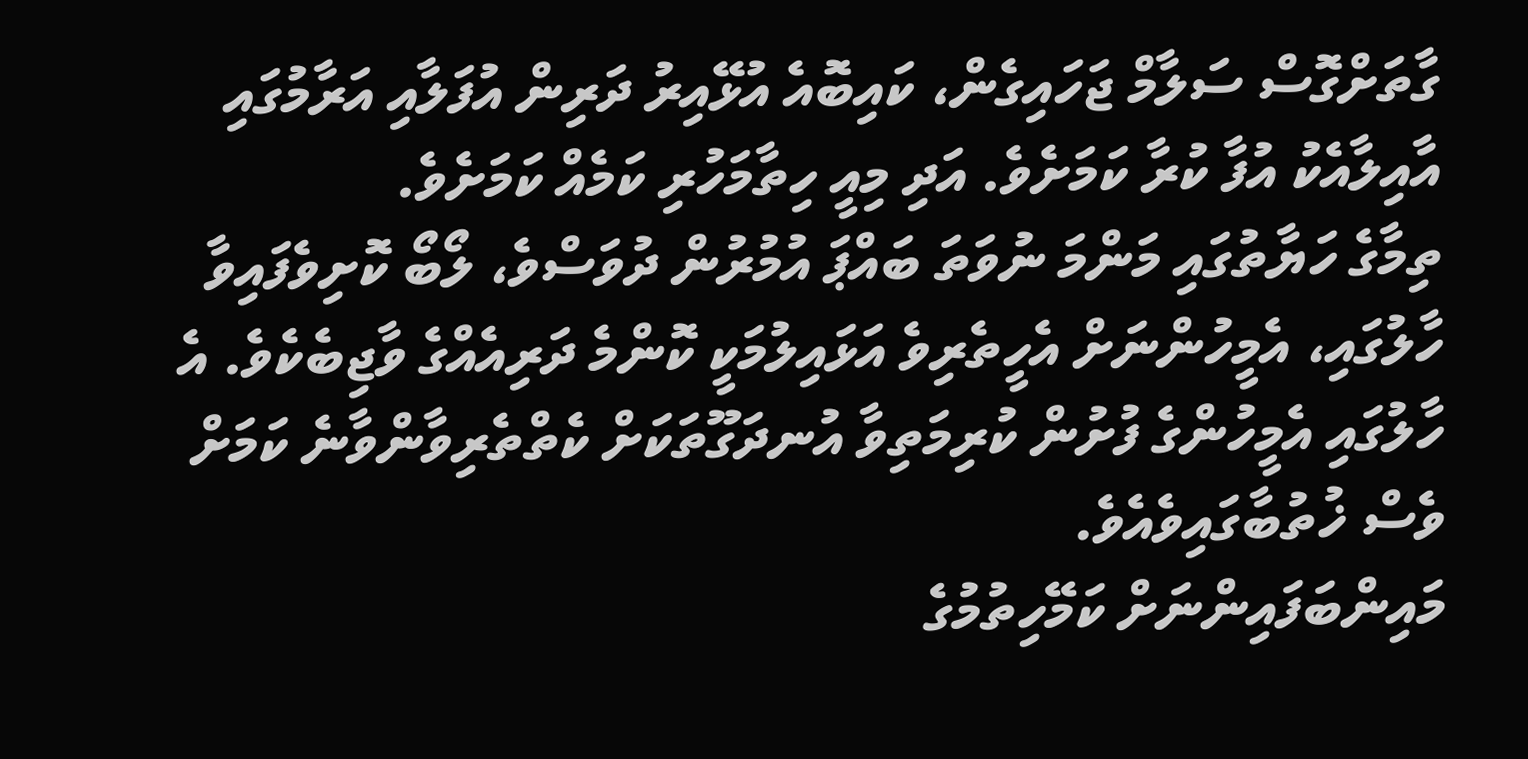ގާތަށްގޮސް ސަލާމް ޖަހައިގެން، ކައިބޮއެ އުޅޭއިރު ދަރިން އުފަލާއި އަރާމުގައި އާއިލާއެކު އުފާ ކުރާ ކަމަށެވެ. އަދި މިއީ ހިތާމަހުރި ކަމެއް ކަމަށެވެ.
ތިމާގެ ހަޔާތުގައި މަންމަ ނުވަތަ ބައްޕަ އުމުރުން ދުވަސްވެ، ލޯބޯ ކޮށިވެފައިވާ ހާލުގައި، އެމީހުންނަށް އެހީތެރިވެ އަޅައިލުމަކީ ކޮންމެ ދަރިއެއްގެ ވާޖިބެކެވެ. އެ ހާލުގައި އެމީހުންގެ ފުށުން ކުރިމަތިވާ އުނދަގޫތަކަށް ކެތްތެރިވާންވާނެ ކަމަށް ވެސް ޚުތުބާގައިވެއެވެ.
މައިންބަފައިންނަށް ކަމޭހިތުމުގެ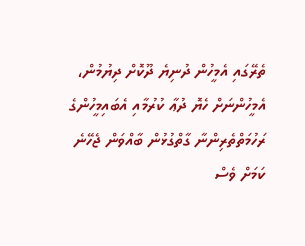ތެރޭގައި އެމީހުން ދުނިޔެ ދޫކޮށް ދިޔުމުން، އެމީހުންނަށް ހެޔޮ ދުޢާ ކުރުމާއި އެބައިމީހުންގެ ރަހުމަތްތެރިންނާ ގާތްގުޅުން ބާއްވަން ޖެހޭނެ ކަމަށް ވެސް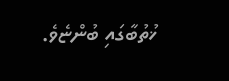ޚުތުބާގައި ބުންޏެވެ.